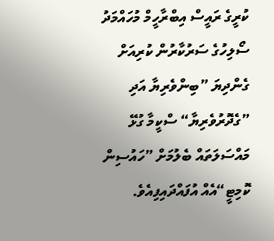ކުރީގެ ރައީސް އިބްރާހީމް މުހައްމަދު ސޯލިހުގެ ސަރުކާރުން ކުރިއަށް ގެންދިޔަ ”ބިންވެރިޔާ އަދި ”ގެދޮރުވެރިޔާ“ ސްކީމާ ގުޅޭ މައްސަލަތައް ބެލުމަށް ”ހައުސިން ކޮމިޓީ“އެއް އުފައްދައިފިއެވެ.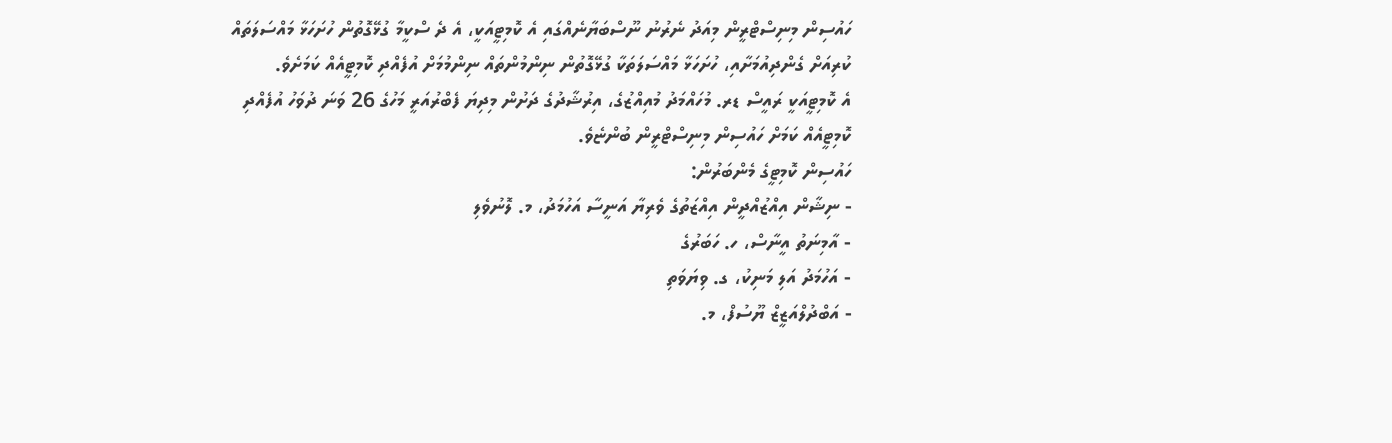ހައުސިން މިނިސްޓްރީން މިއަދު ނެރުނު ނޫސްބަޔާނެއްގައި އެ ކޮމިޓީއަކީ، އެ ދެ ސްކީމާ ގުޅޭގޮތުން ހުށަހަޅާ މައްސަލަތައް ކުރިއަށް ގެންދިއުމަށާއި، ހުށަހަޅާ މައްސަލަތަކާ ގުޅޭގޮތުން ނިންމުންތައް ނިންމުމަށް އުފެއްދި ކޮމިޓީއެއް ކަމަށެވެ.
އެ ކޮމިޓީއަކީ ރައީސް ޑރ. މުހައްމަދު މުއިއްޒުގެ، އިރުޝާދުގެ ދަށުން މިދިޔަ ފެބްރުއަރީ މަހުގެ 26 ވަނަ ދުވަހު އުފެއްދި ކޮމިޓީއެއް ކަމަށް ހައުސިން މިނިސްޓްރީން ބުންޏެވެ.
ހައުސިން ކޮމިޓީގެ މެންބަރުން:
- ނިޝާން އިއްޒުއްދީން އިއްޒަތުގެ ވެރިޔާ އަނީސާ އަހުމަދު، މ. ލޮނުވެލި
- އާމިނަތު އީނާސް، ހ. ހަބަރުގެ
- އަހުމަދު އަލި މަނިކު، ގ. ވިޔަވަތި
- އަބްދުލްއަޒީޒް ޔޫސުފް، މ.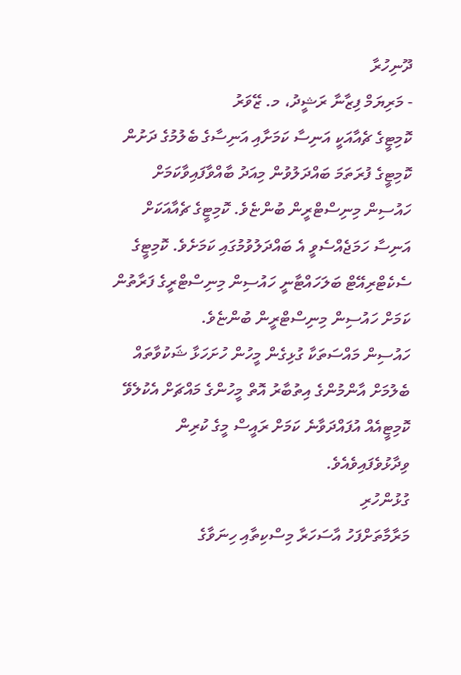ދޫނިހުރާ
- މަރިޔަމް ފިޒާނާ ރަޝީދު، މ. ޒޭވަރު
ކޮމިޓީގެ ޗެއާއަކީ އަނިސާ ކަމަށާއި އަނިސާގެ ބެލުމުގެ ދަށުން ކޮމިޓީގެ ފުރަތަމަ ބައްދަލުވުން މިއަދު ބާއްވާފައިވާކަމަށް ހައުސިން މިނިސްޓްރީން ބުންޏެވެ. ކޮމިޓީގެ ޗެއާއަކަށް އަނިސާ ހަމަޖެއްސެވީ އެ ބައްދަލުވުމުގައި ކަމަށެވެ. ކޮމިޓީގެ ސެކެޓްރިއޭޓް ބަލަހައްޓާނީ ހައުސިން މިނިސްޓްރީގެ ފަރާތުން ކަމަށް ހައުސިން މިނިސްޓްރީން ބުންޏެވެ.
ހައުސިން މައްސަތަކާ ގުޅިގެން މީހުން ހުށަހަޅާ ޝަކުވާތައް ބެލުމަށް އާންމުންގެ އިތުބާރު އޮތް މީހުންގެ މައްޗަށް އެކުލެވޭ ކޮމިޓީއެއް އުފައްދަވާނެ ކަމަށް ރައީސް މީގެ ކުރިން ވިދާޅުވެފައިވެއެވެ.
ގުޅުންހުރި
މަރާމާތަށްފަހު އާސަހަރާ މިސްކިތާއި ހިނަވާގެ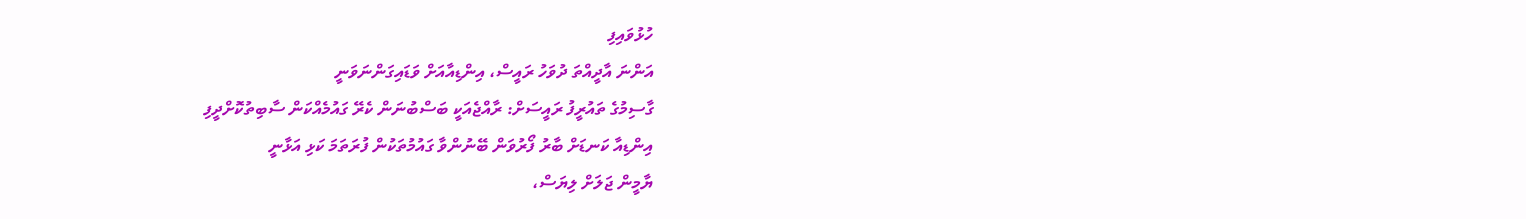ހުޅުވައިފި
އަންނަ އާދީއްތަ ދުވަހު ރައީސް، އިންޑިއާއަށް ވަޑައިގަންނަވަނީ
ގާސިމުގެ ތައުރީފު ރައީސަށް: ރާއްޖެއަކީ ބަސްބުނަން ކެރޭ ގައުމެއްކަން ސާބިތުކޮށްދީފި
އިންޑިއާ ކަނޑަށް ބާރު ފޯރުވަން ބޭނުންވާ ގައުމުތަކުން ފުރަތަމަ ކަޅި އަޅާނީ
ޔާމީން ޖަލަށް ލިޔަސް،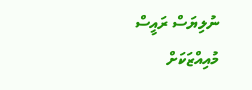ނުލިޔަސް ރައީސް މުއިއްޒަކަށް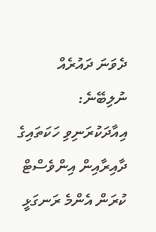ދެވަނަ ދައުރެއް ނުލިބޭނެ:
އިއާދަކުރަނިވި ހަކަތައިގެ ދާއިރާއިން އިންވެސްޓް ކުރަން އެންމެ ރަނގަޅީ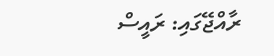ރާއްޖޭގައި: ރައީސް